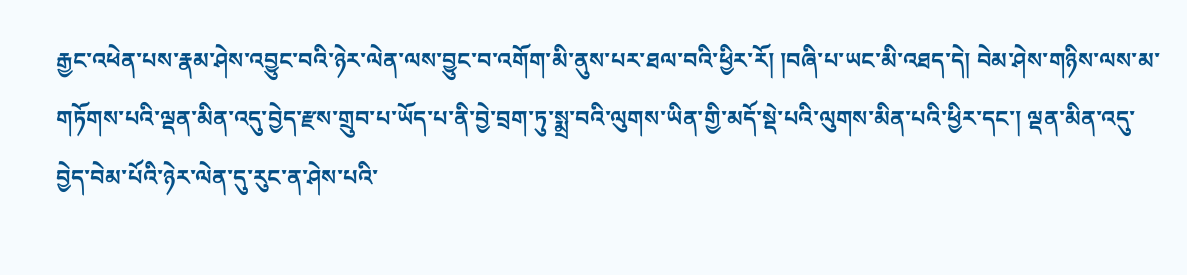རྒྱང་འཕེན་པས་རྣམ་ཤེས་འབྱུང་བའི་ཉེར་ལེན་ལས་བྱུང་བ་འགོག་མི་ནུས་པར་ཐལ་བའི་ཕྱིར་རོ། །བཞི་པ་ཡང་མི་འཐད་དེ། བེམ་ཤེས་གཉིས་ལས་མ་གཏོགས་པའི་ལྡན་མིན་འདུ་བྱེད་རྫས་གྲུབ་པ་ཡོད་པ་ནི་བྱེ་བྲག་ཏུ་སྨྲ་བའི་ལུགས་ཡིན་གྱི་མདོ་སྡེ་པའི་ལུགས་མིན་པའི་ཕྱིར་དང་། ལྡན་མིན་འདུ་བྱེད་བེམ་པོའི་ཉེར་ལེན་དུ་རུང་ན་ཤེས་པའི་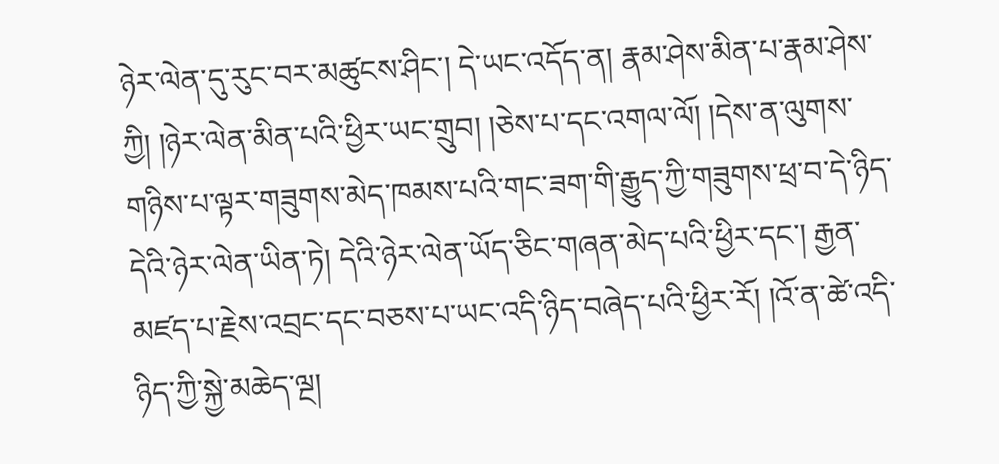ཉེར་ལེན་དུ་རུང་བར་མཚུངས་ཤིང་། དེ་ཡང་འདོད་ན། རྣམ་ཤེས་མིན་པ་རྣམ་ཤེས་ཀྱི། །ཉེར་ལེན་མིན་པའི་ཕྱིར་ཡང་གྲུབ། །ཅེས་པ་དང་འགལ་ལོ། །དེས་ན་ལུགས་གཉིས་པ་ལྟར་གཟུགས་མེད་ཁམས་པའི་གང་ཟག་གི་རྒྱུད་ཀྱི་གཟུགས་ཕྲ་བ་དེ་ཉིད་དེའི་ཉེར་ལེན་ཡིན་ཏེ། དེའི་ཉེར་ལེན་ཡོད་ཅིང་གཞན་མེད་པའི་ཕྱིར་དང་། རྒྱན་མཛད་པ་རྗེས་འབྲང་དང་བཅས་པ་ཡང་འདི་ཉིད་བཞེད་པའི་ཕྱིར་རོ། །འོ་ན་ཚེ་འདི་ཉིད་ཀྱི་སྐྱེ་མཆེད་ལྔ།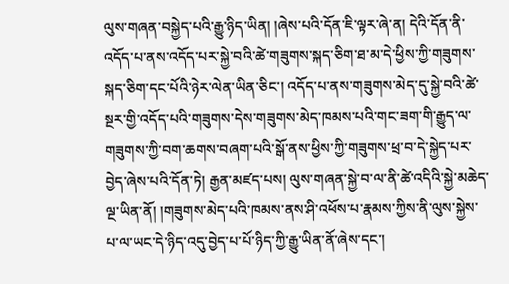ལུས་གཞན་བསྐྱེད་པའི་རྒྱུ་ཉིད་ཡིན། །ཞེས་པའི་དོན་ཇི་ལྟར་ཞེ་ན། དེའི་དོན་ནི་འདོད་པ་ནས་འདོད་པར་སྐྱེ་བའི་ཚེ་གཟུགས་སྐད་ཅིག་ཐ་མ་དེ་ཕྱིས་ཀྱི་གཟུགས་སྐད་ཅིག་དང་པོའི་ཉེར་ལེན་ཡིན་ཅིང་། འདོད་པ་ནས་གཟུགས་མེད་དུ་སྐྱེ་བའི་ཚེ་སྔར་གྱི་འདོད་པའི་གཟུགས་དེས་གཟུགས་མེད་ཁམས་པའི་གང་ཟག་གི་རྒྱུད་ལ་གཟུགས་ཀྱི་བག་ཆགས་བཞག་པའི་སྒོ་ནས་ཕྱིས་ཀྱི་གཟུགས་ཕྲ་བ་དེ་སྐྱེད་པར་བྱེད་ཞེས་པའི་དོན་ཏེ། རྒྱན་མཛད་པས། ལུས་གཞན་སྐྱེ་བ་ལ་ནི་ཚེ་འདིའི་སྐྱེ་མཆེད་ལྔ་ཡིན་ནོ། །གཟུགས་མེད་པའི་ཁམས་ནས་ཤི་འཕོས་པ་རྣམས་ཀྱིས་ནི་ལུས་སྐྱེས་པ་ལ་ཡང་དེ་ཉིད་འདུ་བྱེད་པ་པོ་ཉིད་ཀྱི་རྒྱུ་ཡིན་ནོ་ཞེས་དང་།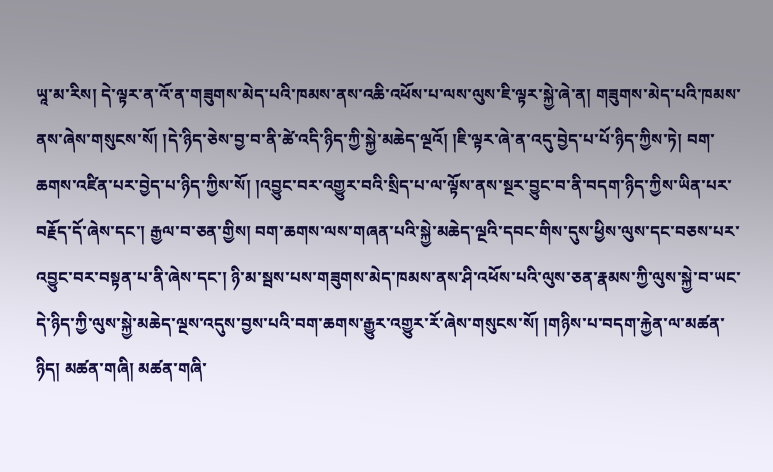ཡཱ་མ་རིས། དེ་ལྟར་ན་འོ་ན་གཟུགས་མེད་པའི་ཁམས་ནས་འཆི་འཕོས་པ་ལས་ལུས་ཇི་ལྟར་སྐྱེ་ཞེ་ན། གཟུགས་མེད་པའི་ཁམས་ནས་ཞེས་གསུངས་སོ། །དེ་ཉིད་ཅེས་བྱ་བ་ནི་ཚེ་འདི་ཉིད་ཀྱི་སྐྱེ་མཆེད་ལྔའོ། །ཇི་ལྟར་ཞེ་ན་འདུ་བྱེད་པ་པོ་ཉིད་ཀྱིས་ཏེ། བག་ཆགས་འཛིན་པར་བྱེད་པ་ཉིད་ཀྱིས་སོ། །འབྱུང་བར་འགྱུར་བའི་སྲིད་པ་ལ་ལྟོས་ནས་སྔར་བྱུང་བ་ནི་བདག་ཉིད་ཀྱིས་ཡིན་པར་བརྗོད་དོ་ཞེས་དང་། རྒྱལ་བ་ཅན་གྱིས། བག་ཆགས་ལས་གཞན་པའི་སྐྱེ་མཆེད་ལྔའི་དབང་གིས་དུས་ཕྱིས་ལུས་དང་བཅས་པར་འབྱུང་བར་བསྟན་པ་ནི་ཞེས་དང་། ཉི་མ་སྦས་པས་གཟུགས་མེད་ཁམས་ནས་ཤི་འཕོས་པའི་ལུས་ཅན་རྣམས་ཀྱི་ལུས་སྐྱེ་བ་ཡང་དེ་ཉིད་ཀྱི་ལུས་སྐྱེ་མཆེད་ལྔས་འདུས་བྱས་པའི་བག་ཆགས་རྒྱུར་འགྱུར་རོ་ཞེས་གསུངས་སོ། །གཉིས་པ་བདག་རྐྱེན་ལ་མཚན་ཉིད། མཚན་གཞི། མཚན་གཞི་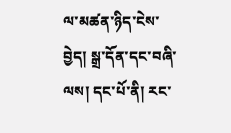ལ་མཚན་ཉིད་ངེས་བྱེད། སྒྲ་དོན་དང་བཞི་ལས། དང་པོ་ནི། རང་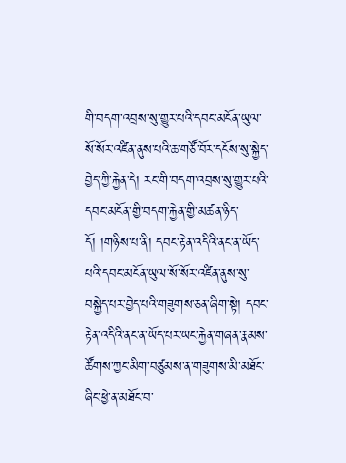གི་བདག་འབྲས་སུ་གྱུར་པའི་དབང་མངོན་ཡུལ་སོ་སོར་འཛིན་ནུས་པའི་ཆ་གཙོ་བོར་དངོས་སུ་སྐྱེད་བྱེད་ཀྱི་རྐྱེན་དེ། རང་གི་བདག་འབྲས་སུ་གྱུར་པའི་དབང་མངོན་གྱི་བདག་རྐྱེན་གྱི་མཚན་ཉིད་དོ། །གཉིས་པ་ནི། དབང་རྟེན་འདིའི་ནང་ན་ཡོད་པའི་དབང་མངོན་ཡུལ་སོ་སོར་འཛིན་ནུས་སུ་བསྐྱེད་པར་བྱེད་པའི་གཟུགས་ཅན་ཞིག་སྟེ། དབང་རྟེན་འདིའི་ནང་ན་ཡོད་པར་ཡང་རྐྱེན་གཞན་རྣམས་ཚོགས་ཀྱང་མིག་བཙུམས་ན་གཟུགས་མི་མཐོང་ཞིང་ཕྱེ་ན་མཐོང་བ་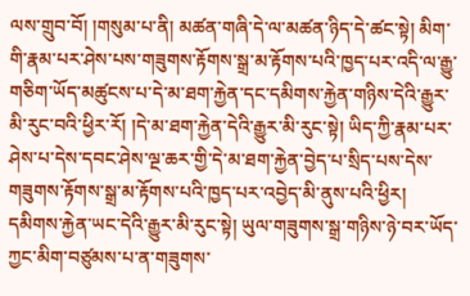ལས་གྲུབ་བོ། །གསུམ་པ་ནི། མཚན་གཞི་དེ་ལ་མཚན་ཉིད་དེ་ཚང་སྟེ། མིག་གི་རྣམ་པར་ཤེས་པས་གཟུགས་རྟོགས་སྒྲ་མ་རྟོགས་པའི་ཁྱད་པར་འདི་ལ་རྒྱུ་གཅིག་ཡོད་མཚུངས་པ་དེ་མ་ཐག་རྐྱེན་དང་དམིགས་རྐྱེན་གཉིས་དེའི་རྒྱུར་མི་རུང་བའི་ཕྱིར་རོ། །དེ་མ་ཐག་རྐྱེན་དེའི་རྒྱུར་མི་རུང་སྟེ། ཡིད་ཀྱི་རྣམ་པར་ཤེས་པ་དེས་དབང་ཤེས་ལྔ་ཆར་གྱི་དེ་མ་ཐག་རྐྱེན་བྱེད་པ་སྲིད་པས་དེས་གཟུགས་རྟོགས་སྒྲ་མ་རྟོགས་པའི་ཁྱད་པར་འབྱེད་མི་ནུས་པའི་ཕྱིར། དམིགས་རྐྱེན་ཡང་དེའི་རྒྱུར་མི་རུང་སྟེ། ཡུལ་གཟུགས་སྒྲ་གཉིས་ཉེ་བར་ཡོད་ཀྱང་མིག་བཙུམས་པ་ན་གཟུགས་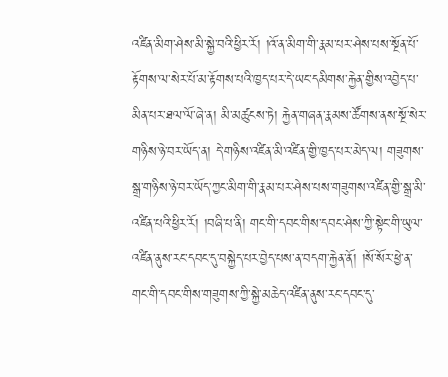འཛིན་མིག་ཤེས་མི་སྐྱེ་བའི་ཕྱིར་རོ། །འོ་ན་མིག་གི་རྣམ་པར་ཤེས་པས་སྔོན་པོ་རྟོགས་ལ་སེར་པོ་མ་རྟོགས་པའི་ཁྱད་པར་དེ་ཡང་དམིགས་རྐྱེན་གྱིས་འབྱེད་པ་མིན་པར་ཐལ་ལོ་ཞེ་ན། མི་མཚུངས་ཏེ། རྐྱེན་གཞན་རྣམས་ཚོགས་ནས་སྔོ་སེར་གཉིས་ཉེ་བར་ཡོད་ན། དེ་གཉིས་འཛིན་མི་འཛིན་གྱི་ཁྱད་པར་མེད་ལ། གཟུགས་སྒྲ་གཉིས་ཉེ་བར་ཡོད་ཀྱང་མིག་གི་རྣམ་པར་ཤེས་པས་གཟུགས་འཛིན་གྱི་སྒྲ་མི་འཛིན་པའི་ཕྱིར་རོ། །བཞི་པ་ནི། གང་གི་དབང་གིས་དབང་ཤེས་ཀྱི་སྟེང་གི་ཡུལ་འཛིན་ནུས་རང་དབང་དུ་བསྐྱེད་པར་བྱེད་པས་ན་བདག་རྐྱེན་ནོ། །སོ་སོར་ཕྱེ་ན་གང་གི་དབང་གིས་གཟུགས་ཀྱི་སྐྱེ་མཆེད་འཛིན་ནུས་རང་དབང་དུ་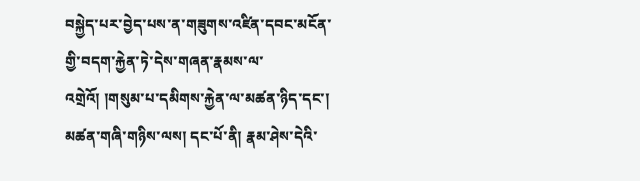བསྐྱེད་པར་བྱེད་པས་ན་གཟུགས་འཛིན་དབང་མངོན་གྱི་བདག་རྐྱེན་ཏེ་དེས་གཞན་རྣམས་ལ་འགྲེའོ། །གསུམ་པ་དམིགས་རྐྱེན་ལ་མཚན་ཉིད་དང་། མཚན་གཞི་གཉིས་ལས། དང་པོ་ནི། རྣམ་ཤེས་དེའི་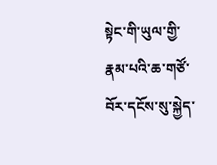སྟེང་གི་ཡུལ་གྱི་རྣམ་པའི་ཆ་གཙོ་བོར་དངོས་སུ་སྐྱེད་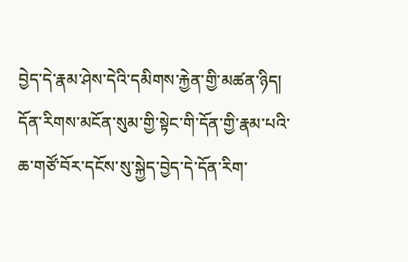བྱེད་དེ་རྣམ་ཤེས་དེའི་དམིགས་རྐྱེན་གྱི་མཚན་ཉིད། དོན་རིགས་མངོན་སུམ་གྱི་སྟེང་གི་དོན་གྱི་རྣམ་པའི་ཆ་གཙོ་བོར་དངོས་སུ་སྐྱེད་བྱེད་དེ་དོན་རིག་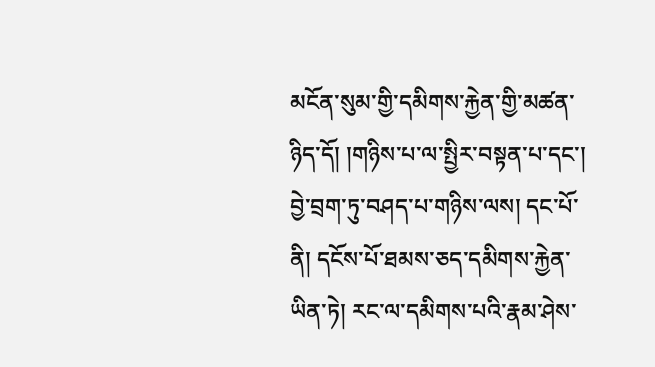མངོན་སུམ་གྱི་དམིགས་རྐྱེན་གྱི་མཚན་ཉིད་དོ། །གཉིས་པ་ལ་སྤྱིར་བསྟན་པ་དང་། བྱེ་བྲག་ཏུ་བཤད་པ་གཉིས་ལས། དང་པོ་ནི། དངོས་པོ་ཐམས་ཅད་དམིགས་རྐྱེན་ཡིན་ཏེ། རང་ལ་དམིགས་པའི་རྣམ་ཤེས་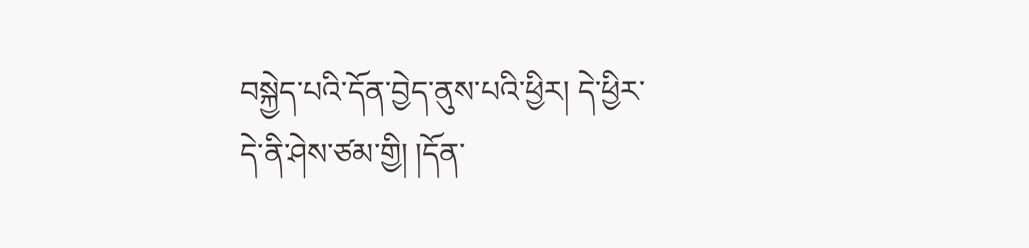བསྐྱེད་པའི་དོན་བྱེད་ནུས་པའི་ཕྱིར། དེ་ཕྱིར་དེ་ནི་ཤེས་ཙམ་གྱི། །དོན་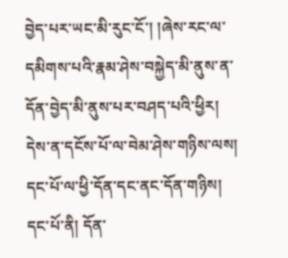བྱེད་པར་ཡང་མི་རུང་ངོ་། །ཞེས་རང་ལ་དམིགས་པའི་རྣམ་ཤེས་བསྐྱེད་མི་ནུས་ན་དོན་བྱེད་མི་ནུས་པར་བཤད་པའི་ཕྱིར། དེས་ན་དངོས་པོ་ལ་བེམ་ཤེས་གཉིས་ལས། དང་པོ་ལ་ཕྱི་དོན་དང་ནང་དོན་གཉིས། དང་པོ་ནི། དོན་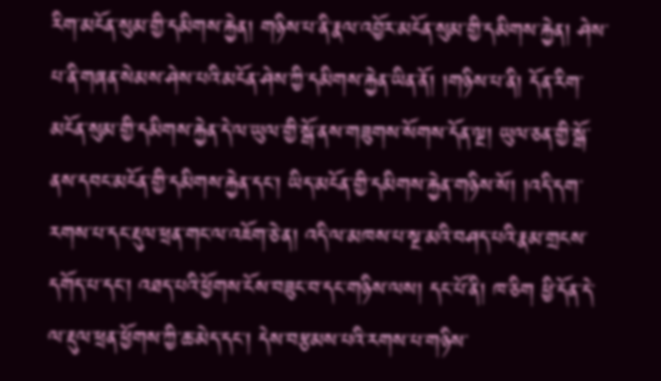རིག་མངོན་སུམ་གྱི་དམིགས་རྐྱེན། གཉིས་པ་ནི་རྣལ་འབྱོར་མངོན་སུམ་གྱི་དམིགས་རྐྱེན། ཤེས་པ་ནི་གཞན་སེམས་ཤེས་པའི་མངོན་ཤེས་ཀྱི་དམིགས་རྐྱེན་ཡིན་ནོ། །གཉིས་པ་ནི། དོན་རིག་མངོན་སུམ་གྱི་དམིགས་རྐྱེན་དེ་ལ་ཡུལ་གྱི་སྒོ་ནས་གཟུགས་སོགས་དོན་ལྔ། ཡུལ་ཅན་གྱི་སྒོ་ནས་དབང་མངོན་གྱི་དམིགས་རྐྱེན་དང་། ཡིད་མངོན་གྱི་དམིགས་རྐྱེན་གཉིས་སོ། །འདི་དག་རགས་པ་དང་རྡུལ་ཕྲན་གང་ལ་འཇོག་ཅེ་ན། འདི་ལ་མཁས་པ་སྔ་མའི་བཤད་པའི་རྣམ་གྲངས་དགོད་པ་དང་། འཐད་པའི་ཕྱོགས་ངོས་བཟུང་བ་དང་གཉིས་ལས། དང་པོ་ནི། ཁ་ཅིག ཕྱི་དོན་དེ་ལ་རྡུལ་ཕྲན་ཕྱོགས་ཀྱི་ཆ་མེད་དང་། དེས་བརྩམས་པའི་རགས་པ་གཉིས་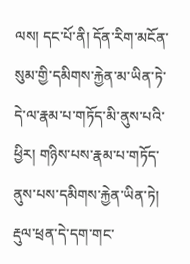ལས། དང་པོ་ནི། དོན་རིག་མངོན་སུམ་གྱི་དམིགས་རྐྱེན་མ་ཡིན་ཏེ་དེ་ལ་རྣམ་པ་གཏོད་མི་ནུས་པའི་ཕྱིར། གཉིས་པས་རྣམ་པ་གཏོད་ནུས་པས་དམིགས་རྐྱེན་ཡིན་ཏེ། རྡུལ་ཕྲན་དེ་དག་གང་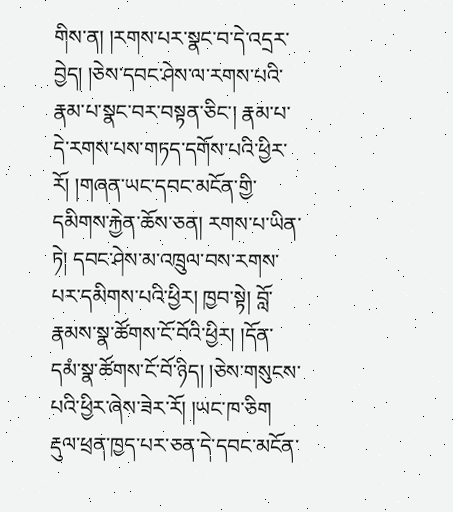གིས་ན། །རགས་པར་སྣང་བ་དེ་འདྲར་བྱེད། །ཅེས་དབང་ཤེས་ལ་རགས་པའི་རྣམ་པ་སྣང་བར་བསྟན་ཅིང་། རྣམ་པ་དེ་རགས་པས་གཏད་དགོས་པའི་ཕྱིར་རོ། །གཞན་ཡང་དབང་མངོན་གྱི་དམིགས་རྐྱེན་ཆོས་ཅན། རགས་པ་ཡིན་ཏེ། དབང་ཤེས་མ་འཁྲུལ་བས་རགས་པར་དམིགས་པའི་ཕྱིར། ཁྱབ་སྟེ། བློ་རྣམས་སྣ་ཚོགས་ངོ་བོའི་ཕྱིར། །དོན་དམཾ་སྣ་ཚོགས་ངོ་བོ་ཉིད། །ཅེས་གསུངས་པའི་ཕྱིར་ཞེས་ཟེར་རོ། །ཡང་ཁ་ཅིག རྡུལ་ཕྲན་ཁྱད་པར་ཅན་དེ་དབང་མངོན་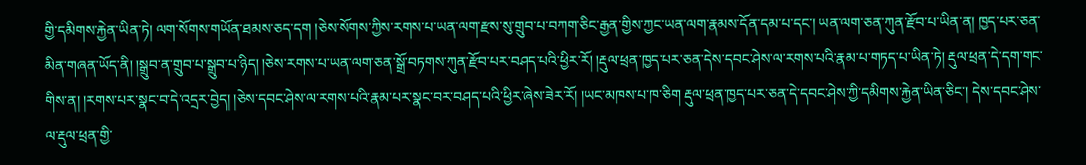གྱི་དམིགས་རྐྱེན་ཡིན་ཏེ། ལག་སོགས་གཡོན་ཐམས་ཅད་དག །ཅེས་སོགས་ཀྱིས་རགས་པ་ཡན་ལག་རྫས་སུ་གྲུབ་པ་བཀག་ཅིང་རྒྱན་གྱིས་ཀྱང་ཡན་ལག་རྣམས་དོན་དམ་པ་དང་། ཡན་ལག་ཅན་ཀུན་རྫོབ་པ་ཡིན་ན། ཁྱད་པར་ཅན་མིན་གཞན་ཡོད་ནི། །སྒྲུབ་ན་གྲུབ་པ་སྒྲུབ་པ་ཉིད། །ཅེས་རགས་པ་ཡན་ལག་ཅན་སྒྲོ་བཏགས་ཀུན་རྫོབ་པར་བཤད་པའི་ཕྱིར་རོ། །རྡུལ་ཕྲན་ཁྱད་པར་ཅན་དེས་དབང་ཤེས་ལ་རགས་པའི་རྣམ་པ་གཏད་པ་ཡིན་ཏེ། རྡུལ་ཕྲན་དེ་དག་གང་གིས་ན། །རགས་པར་སྣང་བ་དེ་འདྲར་བྱེད། །ཅེས་དབང་ཤེས་ལ་རགས་པའི་རྣམ་པར་སྣང་བར་བཤད་པའི་ཕྱིར་ཞེས་ཟེར་རོ། །ཡང་མཁས་པ་ཁ་ཅིག རྡུལ་ཕྲན་ཁྱད་པར་ཅན་དེ་དབང་ཤེས་ཀྱི་དམིགས་རྐྱེན་ཡིན་ཅིང་། དེས་དབང་ཤེས་ལ་རྡུལ་ཕྲན་གྱི་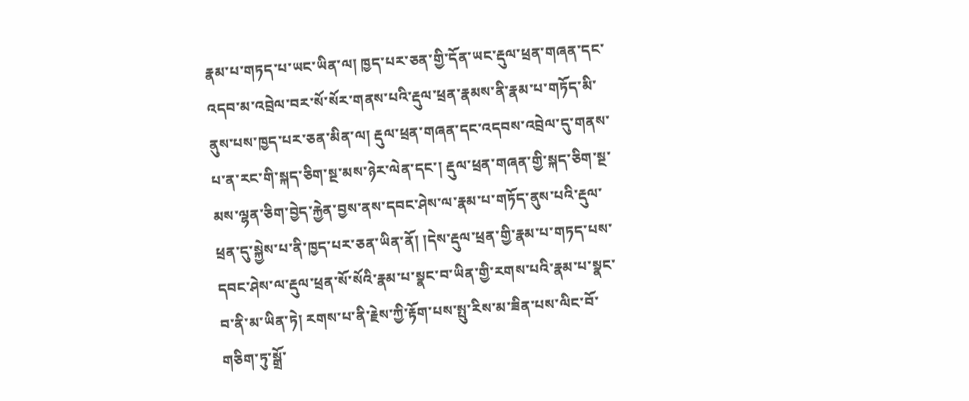རྣམ་པ་གཏད་པ་ཡང་ཡིན་ལ། ཁྱད་པར་ཅན་གྱི་དོན་ཡང་རྡུལ་ཕྲན་གཞན་དང་འདབ་མ་འབྲེལ་བར་སོ་སོར་གནས་པའི་རྡུལ་ཕྲན་རྣམས་ནི་རྣམ་པ་གཏོད་མི་ནུས་པས་ཁྱད་པར་ཅན་མིན་ལ། རྡུལ་ཕྲན་གཞན་དང་འདབས་འབྲེལ་དུ་གནས་པ་ན་རང་གི་སྐད་ཅིག་སྔ་མས་ཉེར་ལེན་དང་། རྡུལ་ཕྲན་གཞན་གྱི་སྐད་ཅིག་སྔ་མས་ལྷན་ཅིག་བྱེད་རྐྱེན་བྱས་ནས་དབང་ཤེས་ལ་རྣམ་པ་གཏོད་ནུས་པའི་རྡུལ་ཕྲན་དུ་སྐྱེས་པ་ནི་ཁྱད་པར་ཅན་ཡིན་ནོ། །དེས་རྡུལ་ཕྲན་གྱི་རྣམ་པ་གཏད་པས་དབང་ཤེས་ལ་རྡུལ་ཕྲན་སོ་སོའི་རྣམ་པ་སྣང་བ་ཡིན་གྱི་རགས་པའི་རྣམ་པ་སྣང་བ་ནི་མ་ཡིན་ཏེ། རགས་པ་ནི་རྗེས་ཀྱི་རྟོག་པས་སྤུ་རིས་མ་ཟིན་པས་ལིང་བོ་གཅིག་ཏུ་སྒྲོ་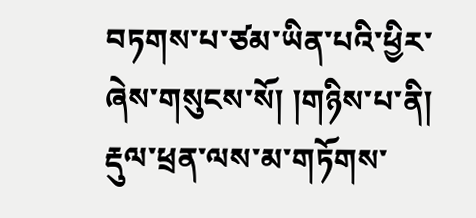བཏགས་པ་ཙམ་ཡིན་པའི་ཕྱིར་ཞེས་གསུངས་སོ། །གཉིས་པ་ནི། རྡུལ་ཕྲན་ལས་མ་གཏོགས་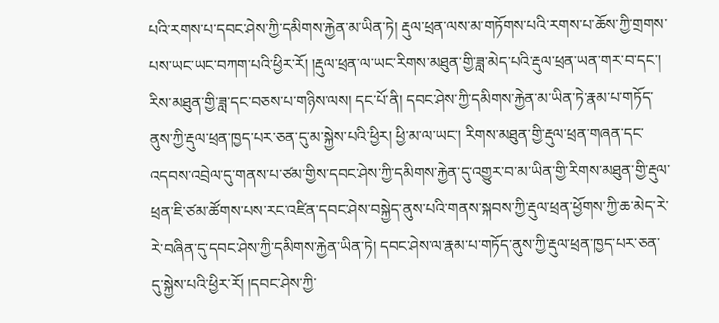པའི་རགས་པ་དབང་ཤེས་ཀྱི་དམིགས་རྐྱེན་མ་ཡིན་ཏེ། རྡུལ་ཕྲན་ལས་མ་གཏོགས་པའི་རགས་པ་ཆོས་ཀྱི་གྲགས་པས་ཡང་ཡང་བཀག་པའི་ཕྱིར་རོ། །རྡུལ་ཕྲན་ལ་ཡང་རིགས་མཐུན་གྱི་ཟླ་མེད་པའི་རྡུལ་ཕྲན་ཡན་གར་བ་དང་། རིས་མཐུན་གྱི་ཟླ་དང་བཅས་པ་གཉིས་ལས། དང་པོ་ནི། དབང་ཤེས་ཀྱི་དམིགས་རྐྱེན་མ་ཡིན་ཏེ་རྣམ་པ་གཏོད་ནུས་ཀྱི་རྡུལ་ཕྲན་ཁྱད་པར་ཅན་དུ་མ་སྐྱེས་པའི་ཕྱིར། ཕྱི་མ་ལ་ཡང་། རིགས་མཐུན་གྱི་རྡུལ་ཕྲན་གཞན་དང་འདབས་འབྲེལ་དུ་གནས་པ་ཙམ་གྱིས་དབང་ཤེས་ཀྱི་དམིགས་རྐྱེན་དུ་འགྱུར་བ་མ་ཡིན་གྱི་རིགས་མཐུན་གྱི་རྡུལ་ཕྲན་ཇི་ཙམ་ཚོགས་པས་རང་འཛིན་དབང་ཤེས་བསྐྱེད་ནུས་པའི་གནས་སྐབས་ཀྱི་རྡུལ་ཕྲན་ཕྱོགས་ཀྱི་ཆ་མེད་རེ་རེ་བཞིན་དུ་དབང་ཤེས་ཀྱི་དམིགས་རྐྱེན་ཡིན་ཏེ། དབང་ཤེས་ལ་རྣམ་པ་གཏོད་ནུས་ཀྱི་རྡུལ་ཕྲན་ཁྱད་པར་ཅན་དུ་སྐྱེས་པའི་ཕྱིར་རོ། །དབང་ཤེས་ཀྱི་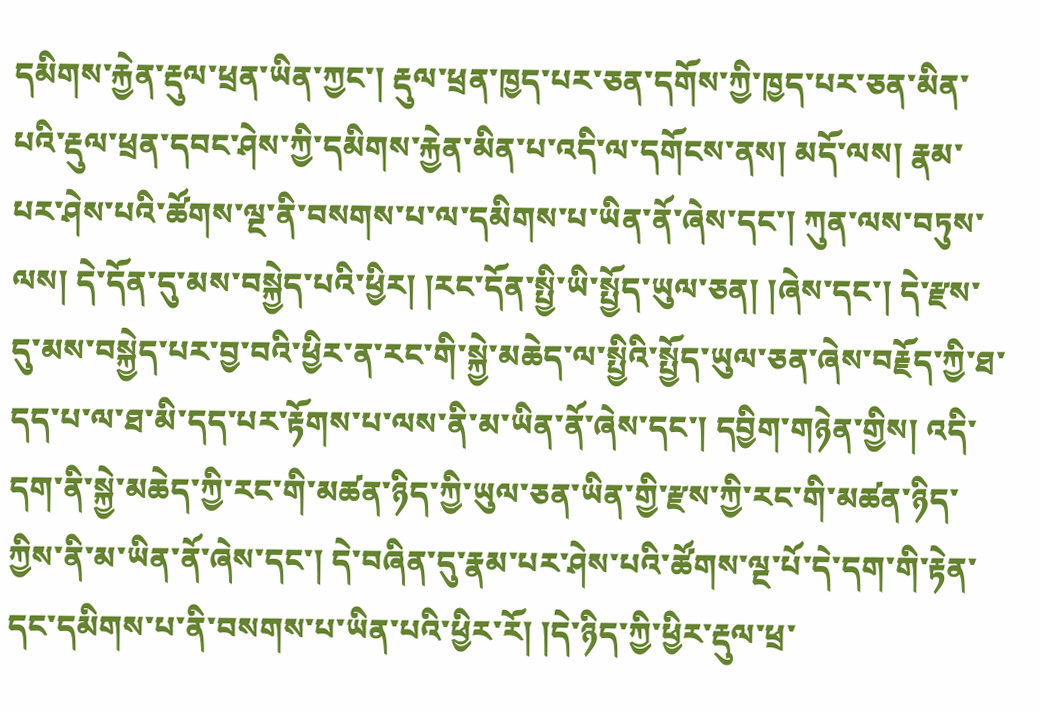དམིགས་རྐྱེན་རྡུལ་ཕྲན་ཡིན་ཀྱང་། རྡུལ་ཕྲན་ཁྱད་པར་ཅན་དགོས་ཀྱི་ཁྱད་པར་ཅན་མིན་པའི་རྡུལ་ཕྲན་དབང་ཤེས་ཀྱི་དམིགས་རྐྱེན་མིན་པ་འདི་ལ་དགོངས་ནས། མདོ་ལས། རྣམ་པར་ཤེས་པའི་ཚོགས་ལྔ་ནི་བསགས་པ་ལ་དམིགས་པ་ཡིན་ནོ་ཞེས་དང་། ཀུན་ལས་བཏུས་ལས། དེ་དོན་དུ་མས་བསྐྱེད་པའི་ཕྱིར། །རང་དོན་སྤྱི་ཡི་སྤྱོད་ཡུལ་ཅན། །ཞེས་དང་། དེ་རྫས་དུ་མས་བསྐྱེད་པར་བྱ་བའི་ཕྱིར་ན་རང་གི་སྐྱེ་མཆེད་ལ་སྤྱིའི་སྤྱོད་ཡུལ་ཅན་ཞེས་བརྗོད་ཀྱི་ཐ་དད་པ་ལ་ཐ་མི་དད་པར་རྟོགས་པ་ལས་ནི་མ་ཡིན་ནོ་ཞེས་དང་། དབྱིག་གཉེན་གྱིས། འདི་དག་ནི་སྐྱེ་མཆེད་ཀྱི་རང་གི་མཚན་ཉིད་ཀྱི་ཡུལ་ཅན་ཡིན་གྱི་རྫས་ཀྱི་རང་གི་མཚན་ཉིད་ཀྱིས་ནི་མ་ཡིན་ནོ་ཞེས་དང་། དེ་བཞིན་དུ་རྣམ་པར་ཤེས་པའི་ཚོགས་ལྔ་པོ་དེ་དག་གི་རྟེན་དང་དམིགས་པ་ནི་བསགས་པ་ཡིན་པའི་ཕྱིར་རོ། །དེ་ཉིད་ཀྱི་ཕྱིར་རྡུལ་ཕྲ་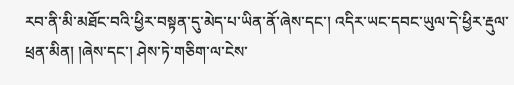རབ་ནི་མི་མཐོང་བའི་ཕྱིར་བསྟན་དུ་མེད་པ་ཡིན་ནོ་ཞེས་དང་། འདིར་ཡང་དབང་ཡུལ་དེ་ཕྱིར་རྡུལ་ཕྲན་མིན། །ཞེས་དང་། ཤེས་ཏེ་གཅིག་ལ་ངེས་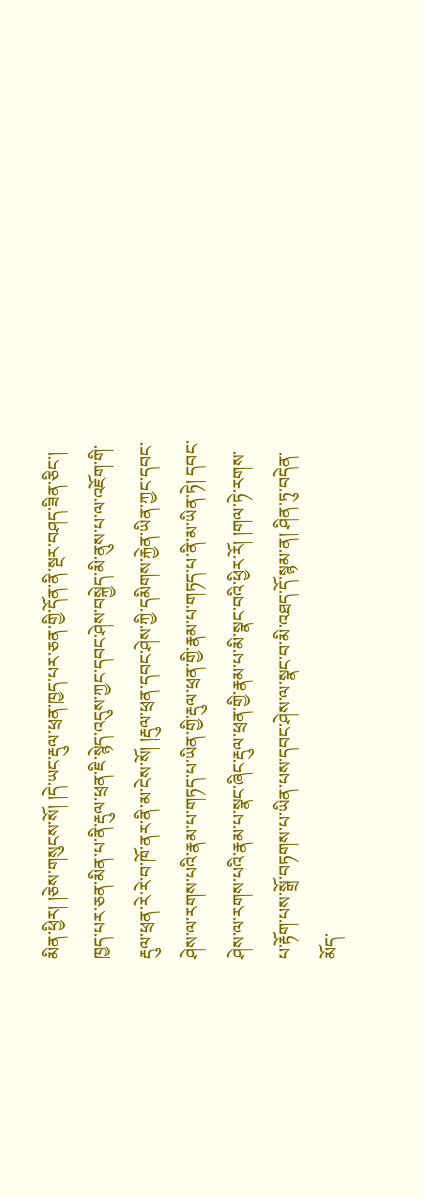མིན་ཕྱིར། །ཅེས་གསུངས་སོ། །དེ་ཡང་རྡུལ་ཕྲན་ཁྱད་པར་ཅན་གྱི་དོན་ནི་སྔར་བཤད་ཟིན་ཅིང་། ཁྱད་པར་ཅན་མིན་པ་ནི་རྡུལ་ཕྲན་ཇི་སྙེད་འདུས་ཀྱང་དབང་ཤེས་བསྐྱེད་མི་ནུས་པ་ལ་འཇོག་གི་རྡུལ་ཕྲན་རེ་རེ་བ་ཁོ་ནར་ནི་མ་ངེས་སོ། །རྡུལ་ཕྲན་དབང་ཤེས་ཀྱི་དམིགས་རྐྱེན་ཡིན་ཀྱང་དབང་ཤེས་ལ་རགས་པའི་རྣམ་པ་གཏད་པ་ཡིན་གྱི་རྡུལ་ཕྲན་གྱི་རྣམ་པ་གཏད་པ་ནི་མ་ཡིན་ཏེ། དབང་ཤེས་ལ་རགས་པའི་རྣམ་པ་སྣང་ཞིང་རྡུལ་ཕྲན་གྱི་རྣམ་པ་མི་སྣང་བའི་ཕྱིར་རོ། །གལ་ཏེ་རགས་པ་རྟོག་པས་སྒྲོ་བཏགས་པ་ཡིན་པས་དབང་ཤེས་ལ་སྣང་བ་མི་འཐད་དོ་སྙམ་ན། ཤིན་ཏུ་བདེན་མོད་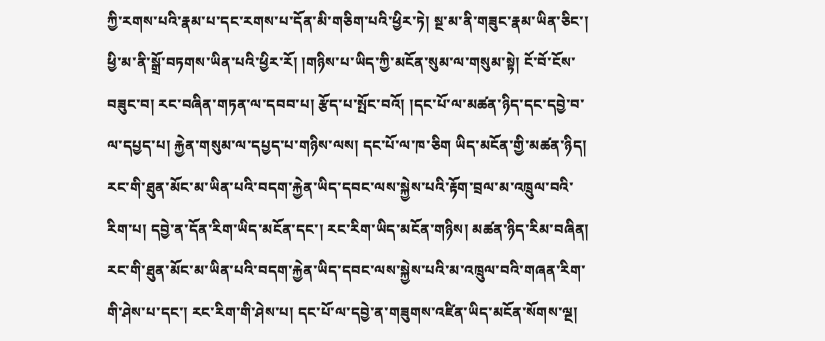ཀྱི་རགས་པའི་རྣམ་པ་དང་རགས་པ་དོན་མི་གཅིག་པའི་ཕྱིར་ཏེ། སྔ་མ་ནི་གཟུང་རྣམ་ཡིན་ཅིང་། ཕྱི་མ་ནི་སྒྲོ་བཏགས་ཡིན་པའི་ཕྱིར་རོ། །གཉིས་པ་ཡིད་ཀྱི་མངོན་སུམ་ལ་གསུམ་སྟེ། ངོ་བོ་ངོས་བཟུང་བ། རང་བཞིན་གཏན་ལ་དབབ་པ། རྩོད་པ་སྤོང་བའོ། །དང་པོ་ལ་མཚན་ཉིད་དང་དབྱེ་བ་ལ་དཔྱད་པ། རྐྱེན་གསུམ་ལ་དཔྱད་པ་གཉིས་ལས། དང་པོ་ལ་ཁ་ཅིག ཡིད་མངོན་གྱི་མཚན་ཉིད། རང་གི་ཐུན་མོང་མ་ཡིན་པའི་བདག་རྐྱེན་ཡིད་དབང་ལས་སྐྱེས་པའི་རྟོག་བྲལ་མ་འཁྲུལ་བའི་རིག་པ། དབྱེ་ན་དོན་རིག་ཡིད་མངོན་དང་། རང་རིག་ཡིད་མངོན་གཉིས། མཚན་ཉིད་རིམ་བཞིན། རང་གི་ཐུན་མོང་མ་ཡིན་པའི་བདག་རྐྱེན་ཡིད་དབང་ལས་སྐྱེས་པའི་མ་འཁྲུལ་བའི་གཞན་རིག་གི་ཤེས་པ་དང་། རང་རིག་གི་ཤེས་པ། དང་པོ་ལ་དབྱེ་ན་གཟུགས་འཛིན་ཡིད་མངོན་སོགས་ལྔ།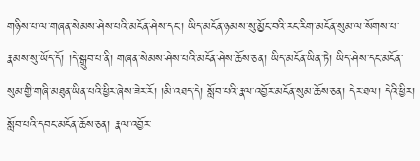གཉིས་པ་ལ་གཞན་སེམས་ཤེས་པའི་མངོན་ཤེས་དང་། ཡིད་མངོན་ཉམས་སུ་མྱོང་བའི་རང་རིག་མངོན་སུམ་ལ་སོགས་པ་རྣམས་སུ་ཡོད་དོ། །དེ་སྒྲུབ་པ་ནི། གཞན་སེམས་ཤེས་པའི་མངོན་ཤེས་ཆོས་ཅན། ཡིད་མངོན་ཡིན་ཏེ། ཡིད་ཤེས་དང་མངོན་སུམ་གྱི་གཞི་མཐུན་ཡིན་པའི་ཕྱིར་ཞེས་ཟེར་རོ། །མི་འཐད་དེ། སློབ་པའི་རྣལ་འབྱོར་མངོན་སུམ་ཆོས་ཅན། དེར་ཐལ། དེའི་ཕྱིར། སློབ་པའི་དབང་མངོན་ཆོས་ཅན། རྣལ་འབྱོར་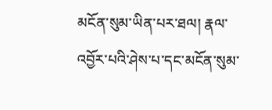མངོན་སུམ་ཡིན་པར་ཐལ། རྣལ་འབྱོར་པའི་ཤེས་པ་དང་མངོན་སུམ་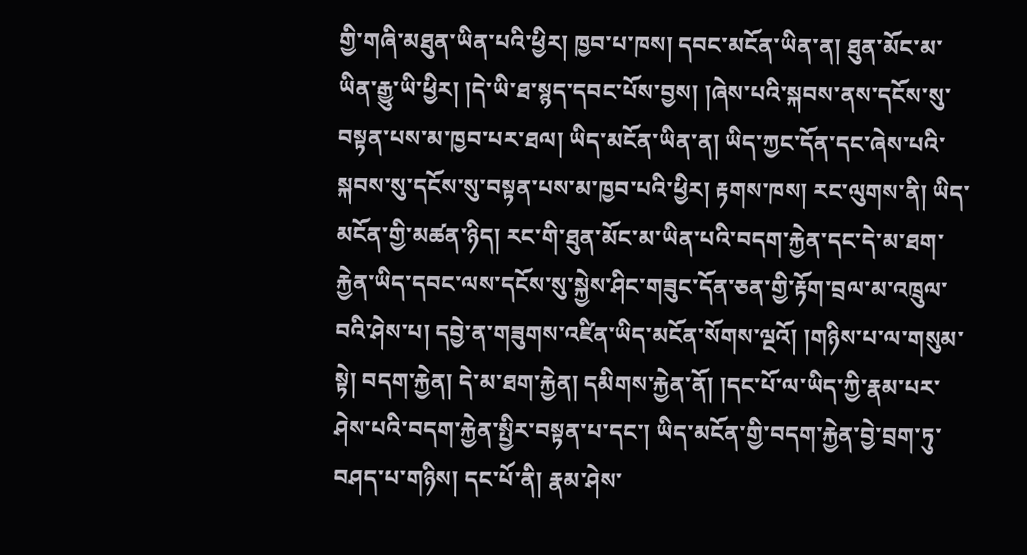གྱི་གཞི་མཐུན་ཡིན་པའི་ཕྱིར། ཁྱབ་པ་ཁས། དབང་མངོན་ཡིན་ན། ཐུན་མོང་མ་ཡིན་རྒྱུ་ཡི་ཕྱིར། །དེ་ཡི་ཐ་སྙད་དབང་པོས་བྱས། །ཞེས་པའི་སྐབས་ནས་དངོས་སུ་བསྟན་པས་མ་ཁྱབ་པར་ཐལ། ཡིད་མངོན་ཡིན་ན། ཡིད་ཀྱང་དོན་དང་ཞེས་པའི་སྐབས་སུ་དངོས་སུ་བསྟན་པས་མ་ཁྱབ་པའི་ཕྱིར། རྟགས་ཁས། རང་ལུགས་ནི། ཡིད་མངོན་གྱི་མཚན་ཉིད། རང་གི་ཐུན་མོང་མ་ཡིན་པའི་བདག་རྐྱེན་དང་དེ་མ་ཐག་རྐྱེན་ཡིད་དབང་ལས་དངོས་སུ་སྐྱེས་ཤིང་གཟུང་དོན་ཅན་གྱི་རྟོག་བྲལ་མ་འཁྲུལ་བའི་ཤེས་པ། དབྱེ་ན་གཟུགས་འཛིན་ཡིད་མངོན་སོགས་ལྔའོ། །གཉིས་པ་ལ་གསུམ་སྟེ། བདག་རྐྱེན། དེ་མ་ཐག་རྐྱེན། དམིགས་རྐྱེན་ནོ། །དང་པོ་ལ་ཡིད་ཀྱི་རྣམ་པར་ཤེས་པའི་བདག་རྐྱེན་སྤྱིར་བསྟན་པ་དང་། ཡིད་མངོན་གྱི་བདག་རྐྱེན་བྱེ་བྲག་ཏུ་བཤད་པ་གཉིས། དང་པོ་ནི། རྣམ་ཤེས་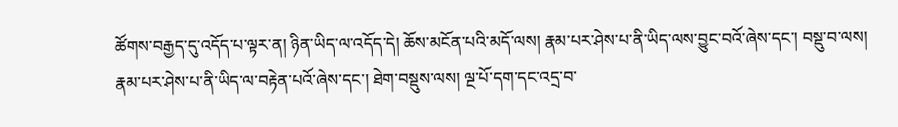ཚོགས་བརྒྱད་དུ་འདོད་པ་ལྟར་ན། ཉིན་ཡིད་ལ་འདོད་དེ། ཆོས་མངོན་པའི་མདོ་ལས། རྣམ་པར་ཤེས་པ་ནི་ཡིད་ལས་བྱུང་བའོ་ཞེས་དང་། བསྡུ་བ་ལས། རྣམ་པར་ཤེས་པ་ནི་ཡིད་ལ་བརྟེན་པའོ་ཞེས་དང་། ཐེག་བསྡུས་ལས། ལྔ་པོ་དག་དང་འདྲ་བ་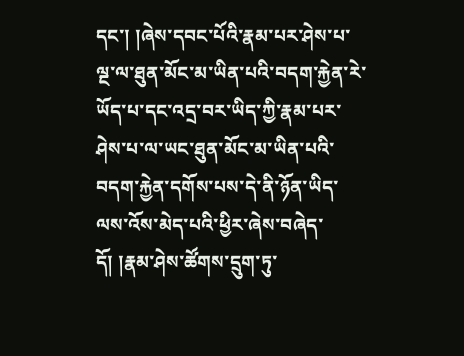དང་། །ཞེས་དབང་པོའི་རྣམ་པར་ཤེས་པ་ལྔ་ལ་ཐུན་མོང་མ་ཡིན་པའི་བདག་རྐྱེན་རེ་ཡོད་པ་དང་འདྲ་བར་ཡིད་ཀྱི་རྣམ་པར་ཤེས་པ་ལ་ཡང་ཐུན་མོང་མ་ཡིན་པའི་བདག་རྐྱེན་དགོས་པས་དེ་ནི་ཉོན་ཡིད་ལས་འོས་མེད་པའི་ཕྱིར་ཞེས་བཞེད་དོ། །རྣམ་ཤེས་ཚོགས་དྲུག་ཏུ་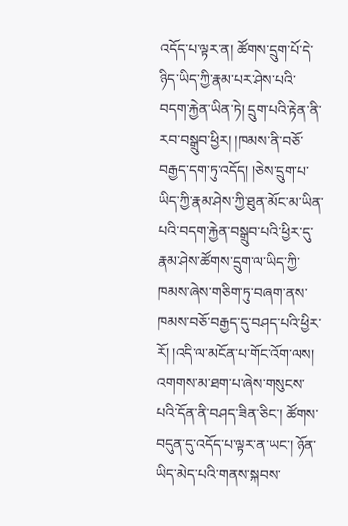འདོད་པ་ལྟར་ན། ཚོགས་དྲུག་པོ་དེ་ཉིད་ཡིད་ཀྱི་རྣམ་པར་ཤེས་པའི་བདག་རྐྱེན་ཡིན་ཏེ། དྲུག་པའི་རྟེན་ནི་རབ་བསྒྲུབ་ཕྱིར། །ཁམས་ནི་བཅོ་བརྒྱད་དག་ཏུ་འདོད། །ཅེས་དྲུག་པ་ཡིད་ཀྱི་རྣམ་ཤེས་ཀྱི་ཐུན་མོང་མ་ཡིན་པའི་བདག་རྐྱེན་བསྒྲུབ་པའི་ཕྱིར་དུ་རྣམ་ཤེས་ཚོགས་དྲུག་ལ་ཡིད་ཀྱི་ཁམས་ཞེས་གཅིག་ཏུ་བཞག་ནས་ཁམས་བཅོ་བརྒྱད་དུ་བཤད་པའི་ཕྱིར་རོ། །འདི་ལ་མངོན་པ་གོང་འོག་ལས། འགགས་མ་ཐག་པ་ཞེས་གསུངས་པའི་དོན་ནི་བཤད་ཟིན་ཅིང་། ཚོགས་བདུན་དུ་འདོད་པ་ལྟར་ན་ཡང་། ཉོན་ཡིད་མེད་པའི་གནས་སྐབས་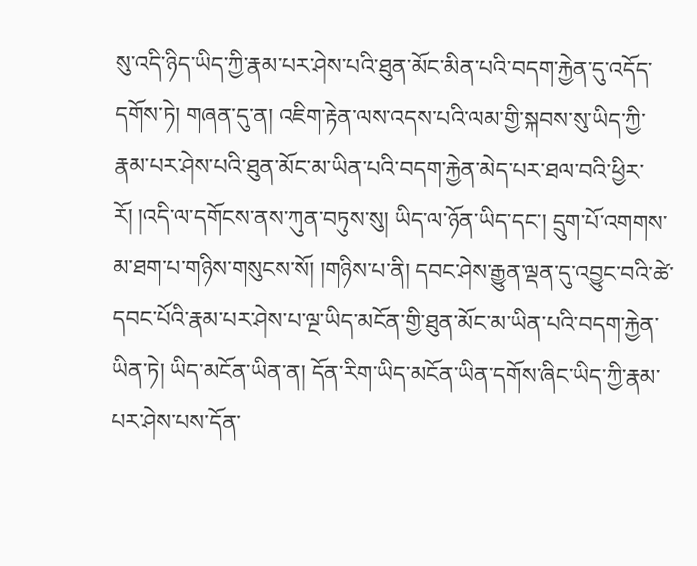སུ་འདི་ཉིད་ཡིད་ཀྱི་རྣམ་པར་ཤེས་པའི་ཐུན་མོང་མིན་པའི་བདག་རྐྱེན་དུ་འདོད་དགོས་ཏེ། གཞན་དུ་ན། འཇིག་རྟེན་ལས་འདས་པའི་ལམ་གྱི་སྐབས་སུ་ཡིད་ཀྱི་རྣམ་པར་ཤེས་པའི་ཐུན་མོང་མ་ཡིན་པའི་བདག་རྐྱེན་མེད་པར་ཐལ་བའི་ཕྱིར་རོ། །འདི་ལ་དགོངས་ནས་ཀུན་བཏུས་སུ། ཡིད་ལ་ཉོན་ཡིད་དང་། དྲུག་པོ་འགགས་མ་ཐག་པ་གཉིས་གསུངས་སོ། །གཉིས་པ་ནི། དབང་ཤེས་རྒྱུན་ལྡན་དུ་འབྱུང་བའི་ཚེ་དབང་པོའི་རྣམ་པར་ཤེས་པ་ལྔ་ཡིད་མངོན་གྱི་ཐུན་མོང་མ་ཡིན་པའི་བདག་རྐྱེན་ཡིན་ཏེ། ཡིད་མངོན་ཡིན་ན། དོན་རིག་ཡིད་མངོན་ཡིན་དགོས་ཞིང་ཡིད་ཀྱི་རྣམ་པར་ཤེས་པས་དོན་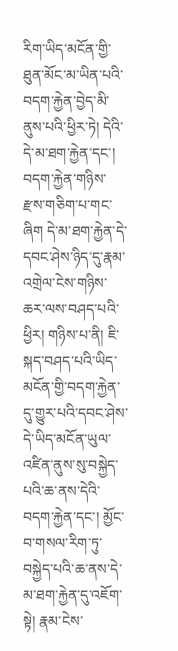རིག་ཡིད་མངོན་གྱི་ཐུན་མོང་མ་ཡིན་པའི་བདག་རྐྱེན་བྱེད་མི་ནུས་པའི་ཕྱིར་ཏེ། དེའི་དེ་མ་ཐག་རྐྱེན་དང་། བདག་རྐྱེན་གཉིས་རྫས་གཅིག་པ་གང་ཞིག དེ་མ་ཐག་རྐྱེན་དེ་དབང་ཤེས་ཉིད་དུ་རྣམ་འགྲེལ་ངེས་གཉིས་ཆར་ལས་བཤད་པའི་ཕྱིར། གཉིས་པ་ནི། ཇི་སྐད་བཤད་པའི་ཡིད་མངོན་གྱི་བདག་རྐྱེན་དུ་གྱུར་པའི་དབང་ཤེས་དེ་ཡིད་མངོན་ཡུལ་འཛིན་ནུས་སུ་བསྐྱེད་པའི་ཆ་ནས་དེའི་བདག་རྐྱེན་དང་། མྱོང་བ་གསལ་རིག་ཏུ་བསྐྱེད་པའི་ཆ་ནས་དེ་མ་ཐག་རྐྱེན་དུ་འཇོག་སྟེ། རྣམ་ངེས་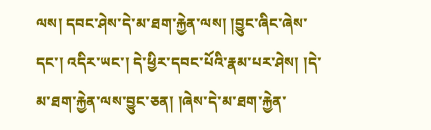ལས། དབང་ཤེས་དེ་མ་ཐག་རྐྱེན་ལས། །བྱུང་ཞིང་ཞེས་དང་། འདིར་ཡང་། དེ་ཕྱིར་དབང་པོའི་རྣམ་པར་ཤེས། །དེ་མ་ཐག་རྐྱེན་ལས་བྱུང་ཅན། །ཞེས་དེ་མ་ཐག་རྐྱེན་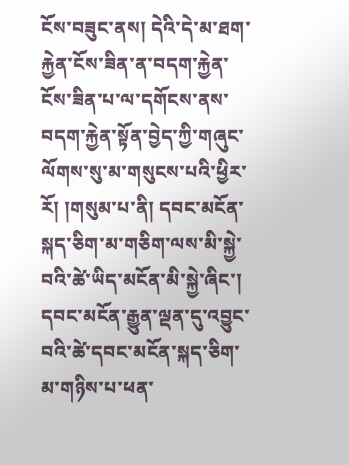ངོས་བཟུང་ནས། དེའི་དེ་མ་ཐག་རྐྱེན་ངོས་ཟིན་ན་བདག་རྐྱེན་ངོས་ཟིན་པ་ལ་དགོངས་ནས་བདག་རྐྱེན་སྟོན་བྱེད་ཀྱི་གཞུང་ལོགས་སུ་མ་གསུངས་པའི་ཕྱིར་རོ། །གསུམ་པ་ནི། དབང་མངོན་སྐད་ཅིག་མ་གཅིག་ལས་མི་སྐྱེ་བའི་ཚེ་ཡིད་མངོན་མི་སྐྱེ་ཞིང་། དབང་མངོན་རྒྱུན་ལྡན་དུ་འབྱུང་བའི་ཚེ་དབང་མངོན་སྐད་ཅིག་མ་གཉིས་པ་ཕན་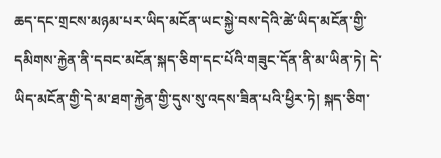ཆད་དང་གྲངས་མཉམ་པར་ཡིད་མངོན་ཡང་སྐྱེ་བས་དེའི་ཚེ་ཡིད་མངོན་གྱི་དམིགས་རྐྱེན་ནི་དབང་མངོན་སྐད་ཅིག་དང་པོའི་གཟུང་དོན་ནི་མ་ཡིན་ཏེ། དེ་ཡིད་མངོན་གྱི་དེ་མ་ཐག་རྐྱེན་གྱི་དུས་སུ་འདས་ཟིན་པའི་ཕྱིར་ཏེ། སྐད་ཅིག་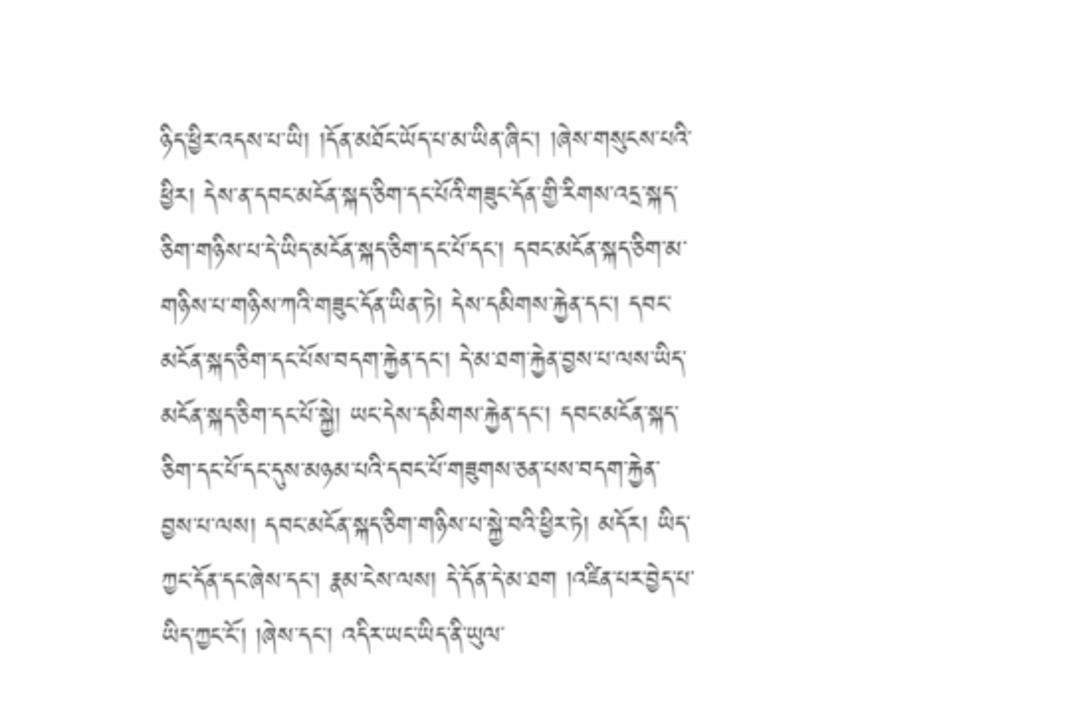ཉིད་ཕྱིར་འདས་པ་ཡི། །དོན་མཐོང་ཡོད་པ་མ་ཡིན་ཞིང་། །ཞེས་གསུངས་པའི་ཕྱིར། དེས་ན་དབང་མངོན་སྐད་ཅིག་དང་པོའི་གཟུང་དོན་གྱི་རིགས་འདྲ་སྐད་ཅིག་གཉིས་པ་དེ་ཡིད་མངོན་སྐད་ཅིག་དང་པོ་དང་། དབང་མངོན་སྐད་ཅིག་མ་གཉིས་པ་གཉིས་ཀའི་གཟུང་དོན་ཡིན་ཏེ། དེས་དམིགས་རྐྱེན་དང་། དབང་མངོན་སྐད་ཅིག་དང་པོས་བདག་རྐྱེན་དང་། དེ་མ་ཐག་རྐྱེན་བྱས་པ་ལས་ཡིད་མངོན་སྐད་ཅིག་དང་པོ་སྐྱེ། ཡང་དེས་དམིགས་རྐྱེན་དང་། དབང་མངོན་སྐད་ཅིག་དང་པོ་དང་དུས་མཉམ་པའི་དབང་པོ་གཟུགས་ཅན་པས་བདག་རྐྱེན་བྱས་པ་ལས། དབང་མངོན་སྐད་ཅིག་གཉིས་པ་སྐྱེ་བའི་ཕྱིར་ཏེ། མདོར། ཡིད་ཀྱང་དོན་དང་ཞེས་དང་། རྣམ་ངེས་ལས། དེ་དོན་དེ་མ་ཐག །འཛིན་པར་བྱེད་པ་ཡིད་ཀྱང་ངོ་། །ཞེས་དང་། འདིར་ཡང་ཡིད་ནི་ཡུལ་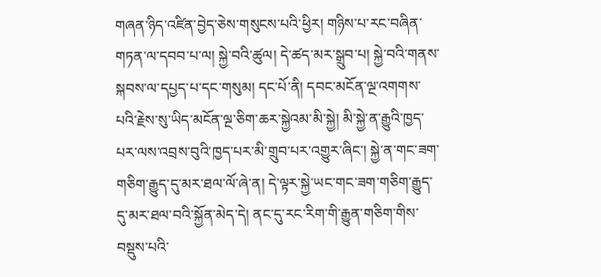གཞན་ཉིད་འཛིན་བྱེད་ཅེས་གསུངས་པའི་ཕྱིར། གཉིས་པ་རང་བཞིན་གཏན་ལ་དབབ་པ་ལ། སྐྱེ་བའི་ཚུལ། དེ་ཚད་མར་སྒྲུབ་པ། སྐྱེ་བའི་གནས་སྐབས་ལ་དཔྱད་པ་དང་གསུམ། དང་པོ་ནི། དབང་མངོན་ལྔ་འགགས་པའི་རྗེས་སུ་ཡིད་མངོན་ལྔ་ཅིག་ཆར་སྐྱེའམ་མི་སྐྱེ། མི་སྐྱེ་ན་རྒྱུའི་ཁྱད་པར་ལས་འབྲས་བུའི་ཁྱད་པར་མི་གྲུབ་པར་འགྱུར་ཞིང་། སྐྱེ་ན་གང་ཟག་གཅིག་རྒྱུད་དུ་མར་ཐལ་ལོ་ཞེ་ན། དེ་ལྟར་སྐྱེ་ཡང་གང་ཟག་གཅིག་རྒྱུད་དུ་མར་ཐལ་བའི་སྐྱོན་མེད་དེ། ནང་དུ་རང་རིག་གི་རྒྱུན་གཅིག་གིས་བསྡུས་པའི་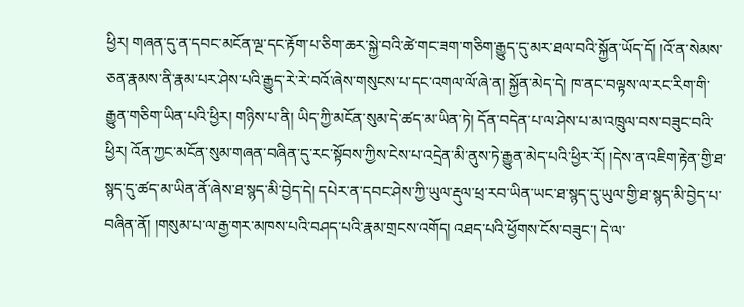ཕྱིར། གཞན་དུ་ན་དབང་མངོན་ལྔ་དང་རྟོག་པ་ཅིག་ཆར་སྐྱེ་བའི་ཚེ་གང་ཟག་གཅིག་རྒྱུད་དུ་མར་ཐལ་བའི་སྐྱོན་ཡོད་དོ། །འོ་ན་སེམས་ཅན་རྣམས་ནི་རྣམ་པར་ཤེས་པའི་རྒྱུད་རེ་རེ་བའོ་ཞེས་གསུངས་པ་དང་འགལ་ལོ་ཞེ་ན། སྐྱོན་མེད་དེ། ཁ་ནང་བལྟས་ལ་རང་རིག་གི་རྒྱུན་གཅིག་ཡིན་པའི་ཕྱིར། གཉིས་པ་ནི། ཡིད་ཀྱི་མངོན་སུམ་དེ་ཚད་མ་ཡིན་ཏེ། དོན་བདེན་པ་ལ་ཤེས་པ་མ་འཁྲུལ་བས་བཟུང་བའི་ཕྱིར། འོན་ཀྱང་མངོན་སུམ་གཞན་བཞིན་དུ་རང་སྟོབས་ཀྱིས་ངེས་པ་འདྲེན་མི་ནུས་ཏེ་རྒྱུན་མེད་པའི་ཕྱིར་རོ། །དེས་ན་འཇིག་རྟེན་གྱི་ཐ་སྙད་དུ་ཚད་མ་ཡིན་ནོ་ཞེས་ཐ་སྙད་མི་བྱེད་དེ། དཔེར་ན་དབང་ཤེས་ཀྱི་ཡུལ་རྡུལ་ཕྲ་རབ་ཡིན་ཡང་ཐ་སྙད་དུ་ཡུལ་གྱི་ཐ་སྙད་མི་བྱེད་པ་བཞིན་ནོ། །གསུམ་པ་ལ་རྒྱ་གར་མཁས་པའི་བཤད་པའི་རྣམ་གྲངས་འགོད། འཐད་པའི་ཕྱོགས་ངོས་བཟུང་། དེ་ལ་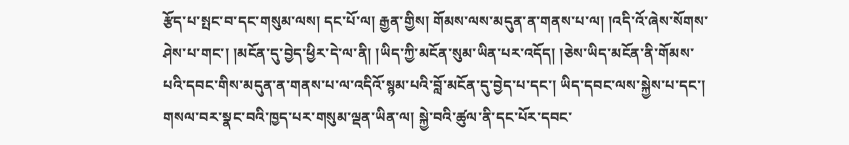རྩོད་པ་སྤང་བ་དང་གསུམ་ལས། དང་པོ་ལ། རྒྱན་གྱིས། གོམས་ལས་མདུན་ན་གནས་པ་ལ། །འདི་འོ་ཞེས་སོགས་ཤེས་པ་གང་། །མངོན་དུ་བྱེད་ཕྱིར་དེ་ལ་ནི། །ཡིད་ཀྱི་མངོན་སུམ་ཡིན་པར་འདོད། །ཅེས་ཡིད་མངོན་ནི་གོམས་པའི་དབང་གིས་མདུན་ན་གནས་པ་ལ་འདིའོ་སྙམ་པའི་བློ་མངོན་དུ་བྱེད་པ་དང་། ཡིད་དབང་ལས་སྐྱེས་པ་དང་། གསལ་བར་སྣང་བའི་ཁྱད་པར་གསུམ་ལྡན་ཡིན་ལ། སྐྱེ་བའི་ཚུལ་ནི་དང་པོར་དབང་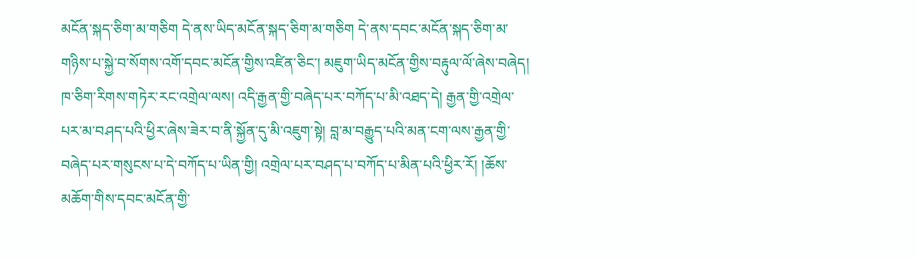མངོན་སྐད་ཅིག་མ་གཅིག དེ་ནས་ཡིད་མངོན་སྐད་ཅིག་མ་གཅིག དེ་ནས་དབང་མངོན་སྐད་ཅིག་མ་གཉིས་པ་སྐྱེ་བ་སོགས་འགོ་དབང་མངོན་གྱིས་འཛིན་ཅིང་། མཇུག་ཡིད་མངོན་གྱིས་བརྟུལ་ལོ་ཞེས་བཞེད། ཁ་ཅིག་རིགས་གཏེར་རང་འགྲེལ་ལས། འདི་རྒྱན་གྱི་བཞེད་པར་བཀོད་པ་མི་འཐད་དེ། རྒྱན་གྱི་འགྲེལ་པར་མ་བཤད་པའི་ཕྱིར་ཞེས་ཟེར་བ་ནི་སྐྱོན་དུ་མི་འཇུག་སྟེ། བླ་མ་བརྒྱུད་པའི་མན་ངག་ལས་རྒྱན་གྱི་བཞེད་པར་གསུངས་པ་དེ་བཀོད་པ་ཡིན་གྱི། འགྲེལ་པར་བཤད་པ་བཀོད་པ་མིན་པའི་ཕྱིར་རོ། །ཆོས་མཆོག་གིས་དབང་མངོན་གྱི་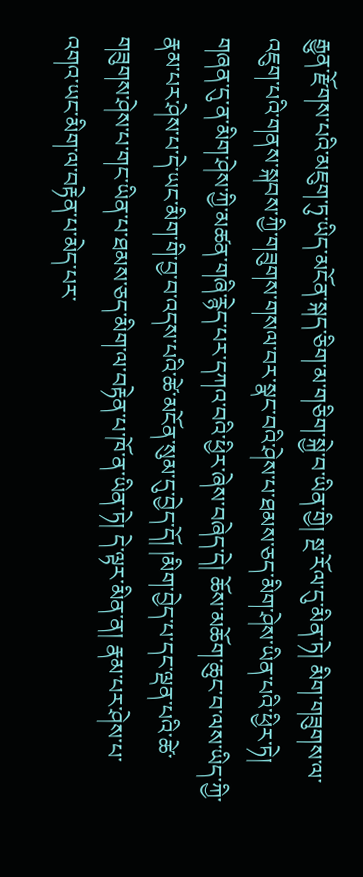རྒྱུན་རྫོགས་པའི་མཇུག་ཏུ་ཡིད་མངོན་སྐད་ཅིག་མ་གཅིག་སྐྱེ་བ་ཡིན་གྱི། སྔ་རོལ་དུ་མིན་ཏེ། མིག་གཟུགས་ལ་འཇུག་པའི་གནས་སྐབས་ཀྱི་གཟུགས་གསལ་བར་སྣང་བའི་ཤེས་པ་ཐམས་ཅད་མིག་ཤེས་ཡིན་པའི་ཕྱིར་ཏེ། གཞན་དུ་ན་མིག་ཤེས་ཀྱི་མཚན་གཞི་རྙེད་པར་དཀའ་བའི་ཕྱིར་ཞེས་བཞེད་དེ། ཆོས་མཆོག་ཆུང་བ་ལས་ཡིད་ཀྱི་རྣམ་པར་ཤེས་པ་དེ་ཡང་མིག་གི་བྱ་བ་འདས་པའི་ཚེ་མངོན་སུམ་དུ་བྱེད་དོ། །མིག་བྱེད་པ་དང་ལྡན་པའི་ཚེ་གཟུགས་ཤེས་པ་གང་ཡིན་པ་ཐམས་ཅད་མིག་ལ་བརྟེན་པ་ཁོ་ན་ཡིན་ཏེ། དེ་ལྟར་མིན་ན། རྣམ་པར་ཤེས་པ་འགའ་ཡང་མིག་ལ་བརྟེན་པ་མེད་པར་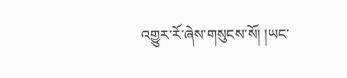འགྱུར་རོ་ཞེས་གསུངས་སོ། །ཡང་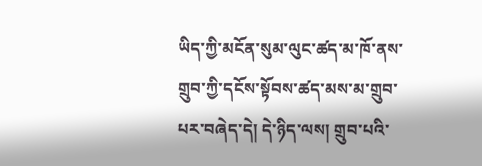ཡིད་ཀྱི་མངོན་སུམ་ལུང་ཚད་མ་ཁོ་ནས་གྲུབ་ཀྱི་དངོས་སྟོབས་ཚད་མས་མ་གྲུབ་པར་བཞེད་དེ། དེ་ཉིད་ལས། གྲུབ་པའི་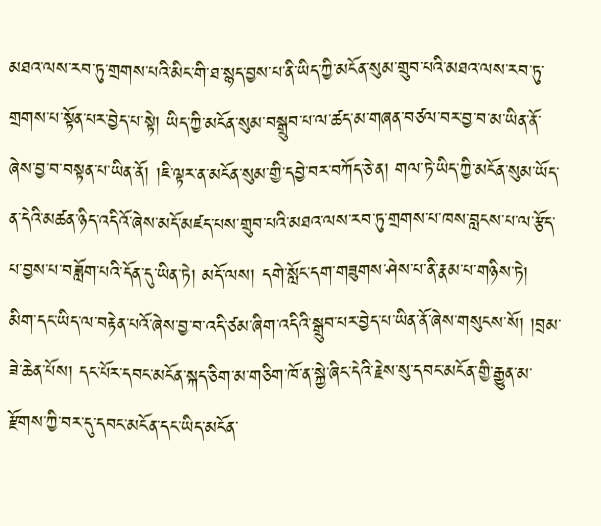མཐའ་ལས་རབ་ཏུ་གྲགས་པའི་མིང་གི་ཐ་སྙད་བྱས་པ་ནི་ཡིད་ཀྱི་མངོན་སུམ་གྲུབ་པའི་མཐའ་ལས་རབ་ཏུ་གྲགས་པ་སྟོན་པར་བྱེད་པ་སྟེ། ཡིད་ཀྱི་མངོན་སུམ་བསྒྲུབ་པ་ལ་ཚད་མ་གཞན་བཙལ་བར་བྱ་བ་མ་ཡིན་ནོ་ཞེས་བྱ་བ་བསྟན་པ་ཡིན་ནོ། །ཇི་ལྟར་ན་མངོན་སུམ་གྱི་དབྱེ་བར་བཀོད་ཅེ་ན། གལ་ཏེ་ཡིད་ཀྱི་མངོན་སུམ་ཡོད་ན་དེའི་མཚན་ཉིད་འདིའོ་ཞེས་མདོ་མཛད་པས་གྲུབ་པའི་མཐའ་ལས་རབ་ཏུ་གྲགས་པ་ཁས་བླངས་པ་ལ་རྩོད་པ་བྱས་པ་བཟློག་པའི་དོན་དུ་ཡིན་ཏེ། མདོ་ལས། དགེ་སློང་དག་གཟུགས་ཤེས་པ་ནི་རྣམ་པ་གཉིས་ཏེ། མིག་དང་ཡིད་ལ་བརྟེན་པའོ་ཞེས་བྱ་བ་འདི་ཙམ་ཞིག་འདིའི་སྒྲུབ་པར་བྱེད་པ་ཡིན་ནོ་ཞེས་གསུངས་སོ། །བྲམ་ཟེ་ཆེན་པོས། དང་པོར་དབང་མངོན་སྐད་ཅིག་མ་གཅིག་ཁོ་ན་སྐྱེ་ཞིང་དེའི་རྗེས་སུ་དབང་མངོན་གྱི་རྒྱུན་མ་རྫོགས་ཀྱི་བར་དུ་དབང་མངོན་དང་ཡིད་མངོན་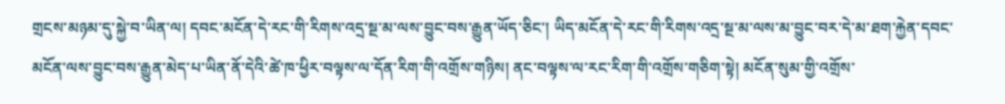གྲངས་མཉམ་དུ་སྐྱེ་བ་ཡིན་ལ། དབང་མངོན་དེ་རང་གི་རིགས་འདྲ་སྔ་མ་ལས་བྱུང་བས་རྒྱུན་ཡོད་ཅིང་། ཡིད་མངོན་དེ་རང་གི་རིགས་འདྲ་སྔ་མ་ལས་མ་བྱུང་བར་དེ་མ་ཐག་རྐྱེན་དབང་མངོན་ལས་བྱུང་བས་རྒྱུན་མེད་པ་ཡིན་ནོ་དེའི་ཚེ་ཁ་ཕྱིར་བལྟས་ལ་དོན་རིག་གི་འགྲོས་གཉིས། ནང་བལྟས་ལ་རང་རིག་གི་འགྲོས་གཅིག་སྟེ། མངོན་སུམ་གྱི་འགྲོས་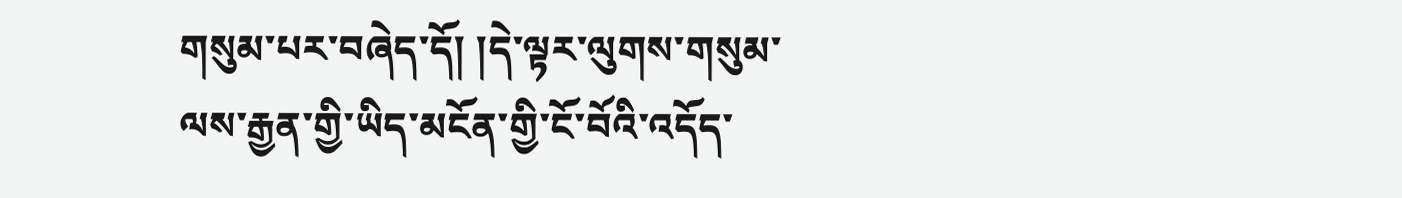གསུམ་པར་བཞེད་དོ། །དེ་ལྟར་ལུགས་གསུམ་ལས་རྒྱན་གྱི་ཡིད་མངོན་གྱི་ངོ་བོའི་འདོད་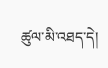ཚུལ་མི་འཐད་དེ།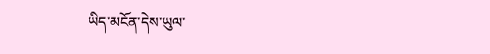ཡིད་མངོན་དེས་ཡུལ་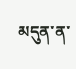མདུན་ན་